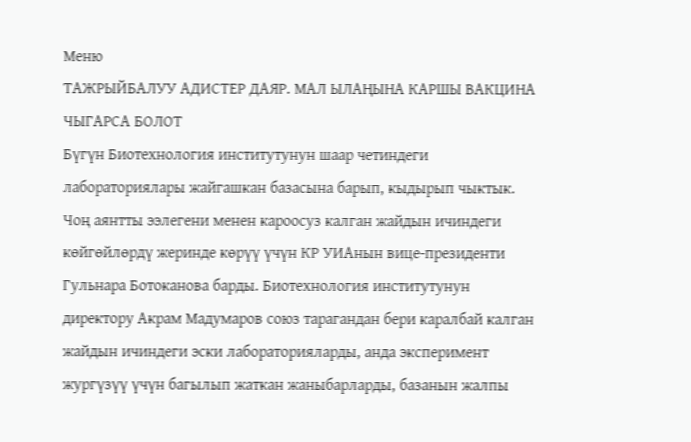Меню
ТАЖРЫЙБАЛУУ АДИСТЕР ДАЯР. МАЛ ЫЛАҢЫНА КАРШЫ ВАКЦИНА ЧЫГАРСА БОЛОТ
Бүгүн Биотехнология институтунун шаар четиндеги лабораториялары жайгашкан базасына барып, кыдырып чыктык. Чоң аянтты ээлегени менен кароосуз калган жайдын ичиндеги көйгөйлөрдү жеринде көрүү үчүн КР УИАнын вице-президенти Гульнара Ботоканова барды. Биотехнология институтунун директору Акрам Мадумаров союз тарагандан бери каралбай калган жайдын ичиндеги эски лабораторияларды, анда эксперимент жургүзүү үчүн багылып жаткан жаныбарларды, базанын жалпы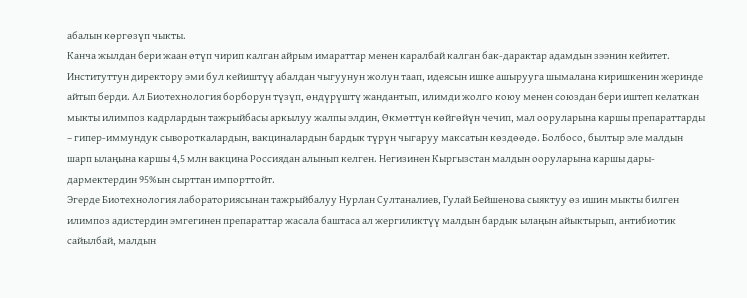абалын көргөзүп чыкты.
Канча жылдан бери жаан өтүп чирип калган айрым имараттар менен каралбай калган бак-дарактар адамдын зээнин кейитет.
Институттун директору эми бул кейиштүү абалдан чыгуунун жолун таап, идеясын ишке ашырууга шымалана киришкенин жеринде айтып берди. Ал Биотехнология борборун түзүп, өндүрүштү жандантып, илимди жолго коюу менен союздан бери иштеп келаткан мыкты илимпоз кадрлардын тажрыйбасы аркылуу жалпы элдин, Өкмөттүн көйгөйүн чечип, мал ооруларына каршы препараттарды – гипер-иммундук сывороткалардын, вакциналардын бардык түрүн чыгаруу максатын көздөөдө. Болбосо, былтыр эле малдын шарп ылаңына каршы 4,5 млн вакцина Россиядан алынып келген. Негизинен Кыргызстан малдын ооруларына каршы дары-дармектердин 95%ын сырттан импорттойт.
Эгерде Биотехнология лабораториясынан тажрыйбалуу Нурлан Султаналиев, Гулай Бейшенова сыяктуу өз ишин мыкты билген илимпоз адистердин эмгегинен препараттар жасала баштаса ал жергиликтүү малдын бардык ылаңын айыктырып, антибиотик сайылбай, малдын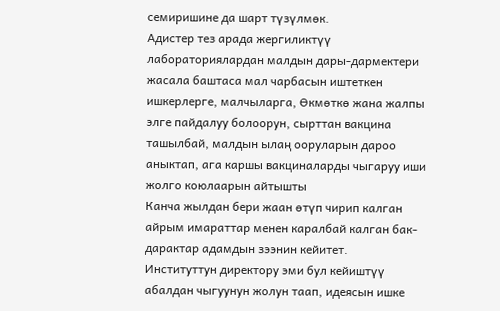семиришине да шарт түзүлмөк.
Адистер тез арада жергиликтүү лабораториялардан малдын дары-дармектери жасала баштаса мал чарбасын иштеткен ишкерлерге, малчыларга, Өкмөткө жана жалпы элге пайдалуу болоорун, сырттан вакцина ташылбай, малдын ылаң ооруларын дароо аныктап, ага каршы вакциналарды чыгаруу иши жолго коюлаарын айтышты
Канча жылдан бери жаан өтүп чирип калган айрым имараттар менен каралбай калган бак-дарактар адамдын зээнин кейитет.
Институттун директору эми бул кейиштүү абалдан чыгуунун жолун таап, идеясын ишке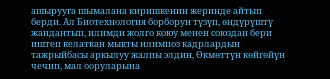ашырууга шымалана киришкенин жеринде айтып берди. Ал Биотехнология борборун түзүп, өндүрүштү жандантып, илимди жолго коюу менен союздан бери иштеп келаткан мыкты илимпоз кадрлардын тажрыйбасы аркылуу жалпы элдин, Өкмөттүн көйгөйүн чечип, мал ооруларына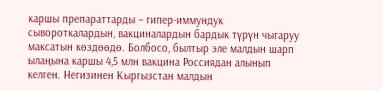каршы препараттарды – гипер-иммундук сывороткалардын, вакциналардын бардык түрүн чыгаруу максатын көздөөдө. Болбосо, былтыр эле малдын шарп ылаңына каршы 4,5 млн вакцина Россиядан алынып келген. Негизинен Кыргызстан малдын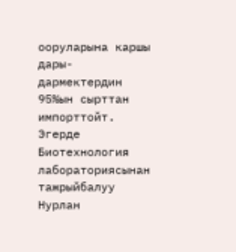ооруларына каршы дары-дармектердин 95%ын сырттан импорттойт.
Эгерде Биотехнология лабораториясынан тажрыйбалуу Нурлан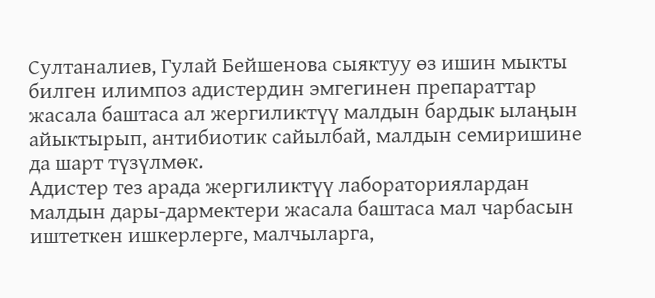Султаналиев, Гулай Бейшенова сыяктуу өз ишин мыкты билген илимпоз адистердин эмгегинен препараттар жасала баштаса ал жергиликтүү малдын бардык ылаңын айыктырып, антибиотик сайылбай, малдын семиришине да шарт түзүлмөк.
Адистер тез арада жергиликтүү лабораториялардан малдын дары-дармектери жасала баштаса мал чарбасын иштеткен ишкерлерге, малчыларга,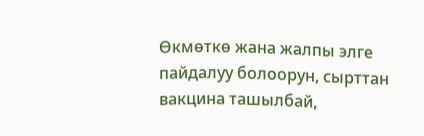Өкмөткө жана жалпы элге пайдалуу болоорун, сырттан вакцина ташылбай,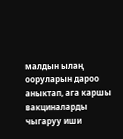малдын ылаң ооруларын дароо аныктап, ага каршы вакциналарды чыгаруу иши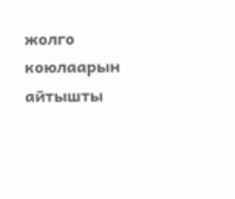жолго коюлаарын айтышты